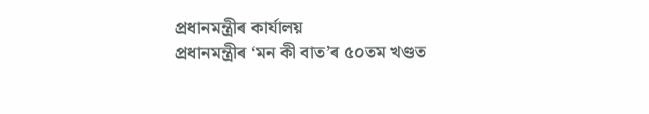প্ৰধানমন্ত্ৰীৰ কাৰ্যালয়
প্ৰধানমন্ত্ৰীৰ ‘মন কী বাত’ৰ ৫০তম খণ্ডত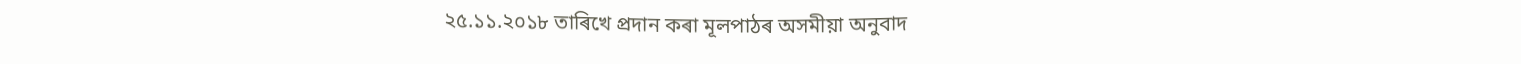২৫.১১.২০১৮ তাৰিখে প্ৰদান কৰা মূলপাঠৰ অসমীয়া অনুবাদ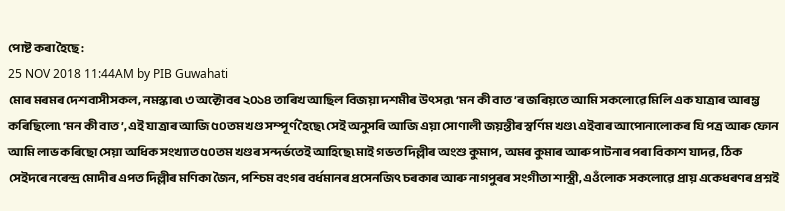পোষ্ট কৰা হৈছে:
25 NOV 2018 11:44AM by PIB Guwahati
মোৰ মৰমৰ দেশবাসীসকল, নমস্কাৰ৷ ৩ অক্টোবৰ ২০১৪ তাৰিখ আছিল বিজয়া দশমীৰ উৎসৱ৷ ‘মন কী বাত’ৰ জৰিয়তে আমি সকলোৱে মিলি এক যাত্ৰাৰ আৰম্ভ কৰিছিলো৷ ‘মন কী বাত’, এই যাত্ৰাৰ আজি ৫০তম খণ্ড সম্পূৰ্ণ হৈছে৷ সেই অনুসৰি আজি এয়া সোণালী জয়ন্তীৰ স্বৰ্ণিম খণ্ড৷ এইবাৰ আপোনালোকৰ যি পত্ৰ আৰু ফোন আমি লাভ কৰিছো সেয়া অধিক সংখ্যাত ৫০তম খণ্ডৰ সন্দৰ্ভতেই আহিছে৷ মাই গভত দিল্লীৰ অংশু কুমাপ, অমৰ কুমাৰ আৰু পাটনাৰ পৰা বিকাশ যাদৱ, ঠিক সেইদৰে নৰেন্দ্ৰ মোদীৰ এপত দিল্লীৰ মণিকা জৈন, পশ্চিম বংগৰ বৰ্ধমানৰ প্ৰসেনজিৎ চৰকাৰ আৰু নাগপুৰৰ সংগীতা শাস্ত্ৰী, এওঁলোক সকলোৱে প্ৰায় একেধৰণৰ প্ৰশ্নই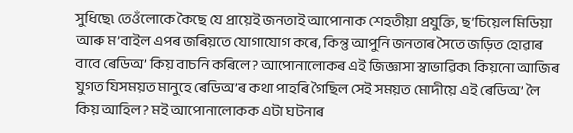সুধিছে৷ তেওঁলোকে কৈছে যে প্ৰায়েই জনতাই আপোনাক শেহতীয়া প্ৰযুক্তি, ছ’চিয়েল মিডিয়া আৰু ম’বাইল এপৰ জৰিয়তে যোগাযোগ কৰে, কিন্তু আপুনি জনতাৰ সৈতে জড়িত হোৱাৰ বাবে ৰেডিঅ’ কিয় বাচনি কৰিলে? আপোনালোকৰ এই জিজ্ঞাসা স্বাভাৱিক৷ কিয়নো আজিৰ যুগত যিসময়ত মানুহে ৰেডিঅ’ৰ কথা পাহৰি গৈছিল সেই সময়ত মোদীয়ে এই ৰেডিঅ’ লৈ কিয় আহিল? মই আপোনালোকক এটা ঘটনাৰ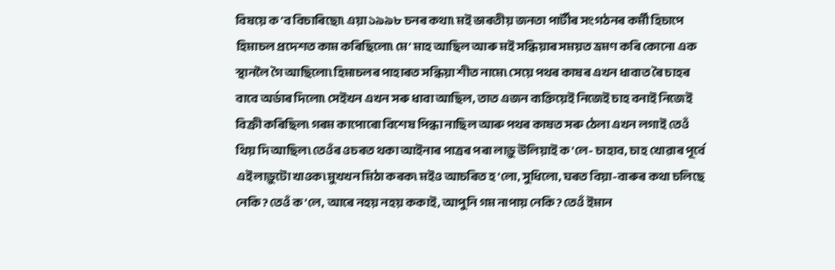বিষয়ে ক’ব বিচাৰিছো৷ এয়া ১৯৯৮ চনৰ কথা৷ মই ভাৰতীয় জনতা পাৰ্টীৰ সংগঠনৰ কৰ্মী হিচাপে হিমাচল প্ৰদেশত কাম কৰিছিলো৷ মে’ মাহ আছিল আৰু মই সন্ধিয়াৰ সময়ত ভ্ৰমণ কৰি কোনো এক স্থানলৈ গৈ আছিলো৷ হিমাচলৰ পাহাৰত সন্ধিয়া শীত নামে৷ সেয়ে পথৰ কাষৰ এখন ধাবাত ৰৈ চাহৰ বাবে অৰ্ডাৰ দিলো৷ সেইখন এখন সৰু ধাবা আছিল, তাত এজন ব্যক্তিয়েই নিজেই চাহ বনাই নিজেই বিক্ৰী কৰিছিল৷ গৰম কাপোৰো বিশেষ পিন্ধা নাছিল আৰু পথৰ কাষত সৰু ঠেলা এখন লগাই তেওঁ থিয় দি আছিল৷ তেওঁৰ ওচৰত থকা আইনাৰ পাত্ৰৰ পৰা লাড়ু উলিয়াই ক’লে- চাহাব, চাহ খোৱাৰ পূৰ্বে এই লাড়ুটো খাওক৷ মুখখন মিঠা কৰক৷ মইও আচৰিত হ’লো, সুধিলো, ঘৰত বিয়া-বাৰুৰ কথা চলিছে নেকি? তেওঁ ক’লে, আৰে নহয় নহয় ককাই, আপুনি গম নাপায় নেকি? তেওঁ ইমান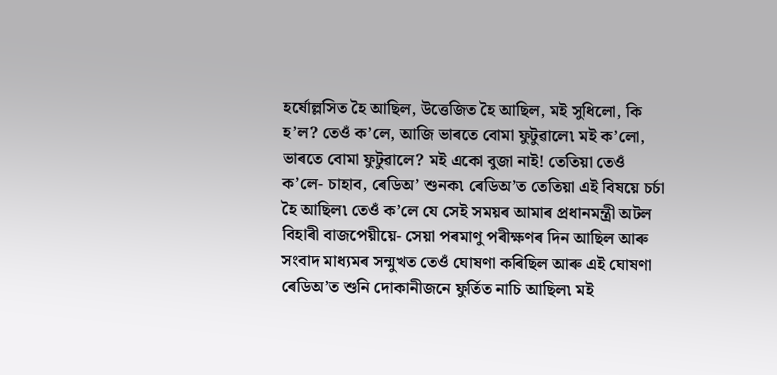হৰ্ষোল্লসিত হৈ আছিল, উত্তেজিত হৈ আছিল, মই সুধিলো, কি হ’ল? তেওঁ ক’লে, আজি ভাৰতে বোমা ফুটুৱালে৷ মই ক’লো, ভাৰতে বোমা ফুটুৱালে? মই একো বুজা নাই! তেতিয়া তেওঁ ক’লে- চাহাব, ৰেডিঅ’ শুনক৷ ৰেডিঅ’ত তেতিয়া এই বিষয়ে চৰ্চা হৈ আছিল৷ তেওঁ ক’লে যে সেই সময়ৰ আমাৰ প্ৰধানমন্ত্ৰী অটল বিহাৰী বাজপেয়ীয়ে- সেয়া পৰমাণু পৰীক্ষণৰ দিন আছিল আৰু সংবাদ মাধ্যমৰ সন্মুখত তেওঁ ঘোষণা কৰিছিল আৰু এই ঘোষণা ৰেডিঅ’ত শুনি দোকানীজনে ফুৰ্তিত নাচি আছিল৷ মই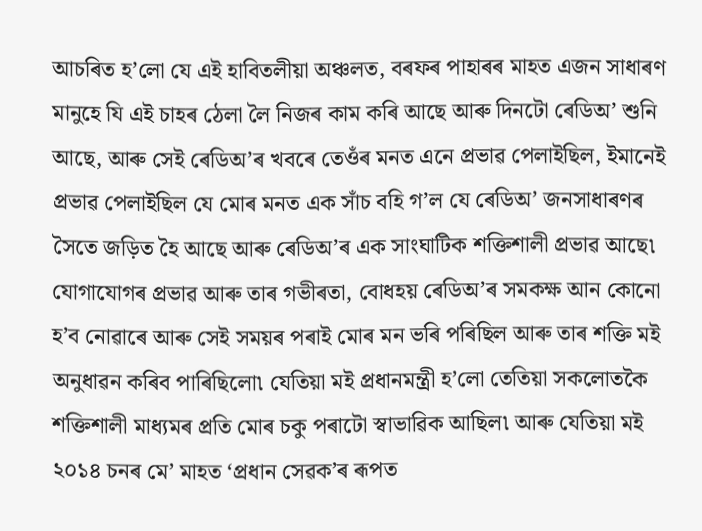আচৰিত হ’লো যে এই হাবিতলীয়া অঞ্চলত, বৰফৰ পাহাৰৰ মাহত এজন সাধাৰণ মানুহে যি এই চাহৰ ঠেলা লৈ নিজৰ কাম কৰি আছে আৰু দিনটো ৰেডিঅ’ শুনি আছে, আৰু সেই ৰেডিঅ’ৰ খবৰে তেওঁৰ মনত এনে প্ৰভাৱ পেলাইছিল, ইমানেই প্ৰভাৱ পেলাইছিল যে মোৰ মনত এক সাঁচ বহি গ’ল যে ৰেডিঅ’ জনসাধাৰণৰ সৈতে জড়িত হৈ আছে আৰু ৰেডিঅ’ৰ এক সাংঘাটিক শক্তিশালী প্ৰভাৱ আছে৷ যোগাযোগৰ প্ৰভাৱ আৰু তাৰ গভীৰতা, বোধহয় ৰেডিঅ’ৰ সমকক্ষ আন কোনো হ’ব নোৱাৰে আৰু সেই সময়ৰ পৰাই মোৰ মন ভৰি পৰিছিল আৰু তাৰ শক্তি মই অনুধাৱন কৰিব পাৰিছিলো৷ যেতিয়া মই প্ৰধানমন্ত্ৰী হ’লো তেতিয়া সকলোতকৈ শক্তিশালী মাধ্যমৰ প্ৰতি মোৰ চকু পৰাটো স্বাভাৱিক আছিল৷ আৰু যেতিয়া মই ২০১৪ চনৰ মে’ মাহত ‘প্ৰধান সেৱক’ৰ ৰূপত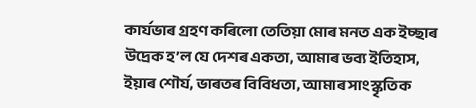কাৰ্যভাৰ গ্ৰহণ কৰিলো তেতিয়া মোৰ মনত এক ইচ্ছাৰ উদ্ৰেক হ’ল যে দেশৰ একতা, আমাৰ ভব্য ইতিহাস, ইয়াৰ শৌৰ্য, ভাৰতৰ বিবিধতা, আমাৰ সাংস্কৃতিক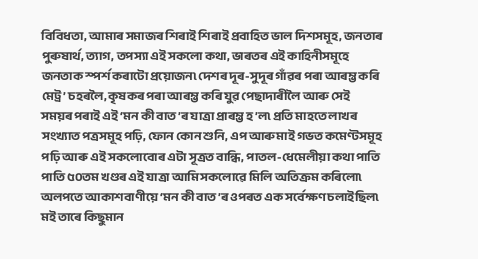বিবিধতা, আমাৰ সমাজৰ শিৰাই শিৰাই প্ৰবাহিত ভাল দিশসমূহ, জনতাৰ পুৰুষাৰ্থ, ত্যাগ, তপস্যা এই সকলো কথা, ভাৰতৰ এই কাহিনীসমূহে জনতাক স্পৰ্শ কৰাটো প্ৰয়োজন৷ দেশৰ দূৰ-সুদূৰ গাঁৱৰ পৰা আৰম্ভ কৰি মেট্ৰ’ চহৰলৈ, কৃষকৰ পৰা আৰম্ভ কৰি যুৱ পেছাদাৰীলৈ আৰু সেই সময়ৰ পৰাই এই ‘মন কী বাত’ৰ যাত্ৰা প্ৰাৰম্ভ হ’ল৷ প্ৰতি মাহতে লাখৰ সংখ্যাত পত্ৰসমূহ পঢ়ি, ফোন কোন শুনি, এপ আৰু মাই গভত কমেণ্টসমূহ পঢ়ি আৰু এই সকলোবোৰ এটা সূত্ৰত বান্ধি, পাতল-ধেমেলীয়া কথা পাতি পাতি ৫০তম খণ্ডৰ এই যাত্ৰা আমি সকলোৱে মিলি অতিক্ৰম কৰিলো৷ অলপতে আকাশবাণীয়ে ‘মন কী বাত’ৰ ওপৰত এক সৰ্বেক্ষণ চলাইছিল৷ মই তাৰে কিছুমান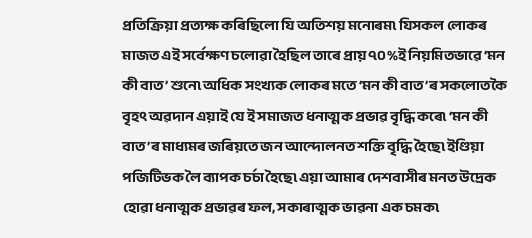প্ৰতিক্ৰিয়া প্ৰত্যক্ষ কৰিছিলো যি অতিশয় মনোৰম৷ যিসকল লোকৰ মাজত এই সৰ্বেক্ষণ চলোৱা হৈছিল তাৰে প্ৰায় ৭০%ই নিয়মিতভাৱে ‘মন কী বাত’ শুনে৷ অধিক সংখ্যক লোকৰ মতে ‘মন কী বাত’ৰ সকলোতকৈ বৃহৎ অৱদান এয়াই যে ই সমাজত ধনাত্মক প্ৰভাৱ বৃদ্ধি কৰে৷ ‘মন কী বাত’ৰ মাধ্যমৰ জৰিয়তে জন আন্দোলনত শক্তি বৃদ্ধি হৈছে৷ ইণ্ডিয়া পজিটিভক লৈ ব্যাপক চৰ্চা হৈছে৷ এয়া আমাৰ দেশবাসীৰ মনত উদ্ৰেক হোৱা ধনাত্মক প্ৰভাৱৰ ফল, সকাৰাত্মক ভাৱনা এক চমক৷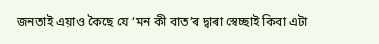জনতাই এয়াও কৈছে যে ‘মন কী বাত’ৰ দ্বাৰা স্বেচ্ছাই কিবা এটা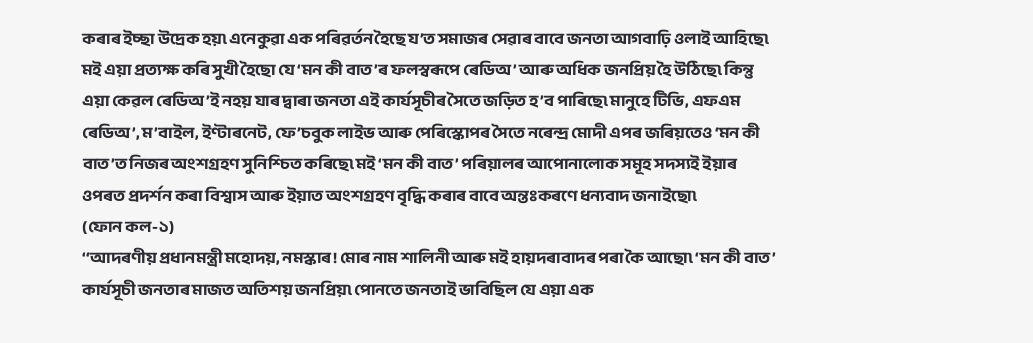কৰাৰ ইচ্ছা উদ্ৰেক হয়৷ এনেকুৱা এক পৰিৱৰ্তন হৈছে য’ত সমাজৰ সেৱাৰ বাবে জনতা আগবাঢ়ি ওলাই আহিছে৷ মই এয়া প্ৰত্যক্ষ কৰি সুখী হৈছো যে ‘মন কী বাত’ৰ ফলস্বৰূপে ৰেডিঅ’ আৰু অধিক জনপ্ৰিয় হৈ উঠিছে৷ কিন্তু এয়া কেৱল ৰেডিঅ’ই নহয় যাৰ দ্বাৰা জনতা এই কাৰ্যসূচীৰ সৈতে জড়িত হ’ব পাৰিছে৷ মানুহে টিভি, এফএম ৰেডিঅ’, ম’বাইল, ইণ্টাৰনেট, ফে’চবুক লাইভ আৰু পেৰিস্কোপৰ সৈতে নৰেন্দ্ৰ মোদী এপৰ জৰিয়তেও ‘মন কী বাত’ত নিজৰ অংশগ্ৰহণ সুনিশ্চিত কৰিছে৷ মই ‘মন কী বাত’ পৰিয়ালৰ আপোনালোক সমূহ সদস্যই ইয়াৰ ওপৰত প্ৰদৰ্শন কৰা বিশ্বাস আৰু ইয়াত অংশগ্ৰহণ বৃদ্ধি কৰাৰ বাবে অন্তঃকৰণে ধন্যবাদ জনাইছো৷
(ফোন কল-১)
‘‘আদৰণীয় প্ৰধানমন্ত্ৰী মহোদয়, নমস্কাৰ! মোৰ নাম শালিনী আৰু মই হায়দৰাবাদৰ পৰা কৈ আছো৷ ‘মন কী বাত’ কাৰ্যসূচী জনতাৰ মাজত অতিশয় জনপ্ৰিয়৷ পোনতে জনতাই ভাবিছিল যে এয়া এক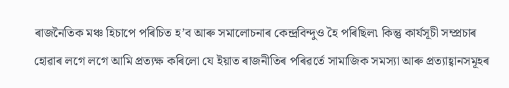ৰাজনৈতিক মঞ্চ হিচাপে পৰিচিত হ’ব আৰু সমালোচনাৰ কেন্দ্ৰবিন্দুও হৈ পৰিছিল৷ কিন্তু কাৰ্যসূচী সম্প্ৰচাৰ হোৱাৰ লগে লগে আমি প্ৰত্যক্ষ কৰিলো যে ইয়াত ৰাজনীতিৰ পৰিৱৰ্তে সামাজিক সমস্যা আৰু প্ৰত্যাহ্বানসমূহৰ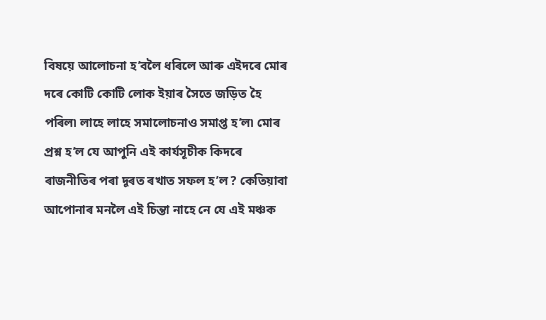বিষয়ে আলোচনা হ’বলৈ ধৰিলে আৰু এইদৰে মোৰ দৰে কোটি কোটি লোক ইয়াৰ সৈতে জড়িত হৈ পৰিল৷ লাহে লাহে সমালোচনাও সমাপ্ত হ’ল৷ মোৰ প্ৰশ্ন হ’ল যে আপুনি এই কাৰ্যসূচীক কিদৰে ৰাজনীতিৰ পৰা দূৰত ৰখাত সফল হ’ল? কেতিয়াবা আপোনাৰ মনলৈ এই চিন্তা নাহে নে যে এই মঞ্চক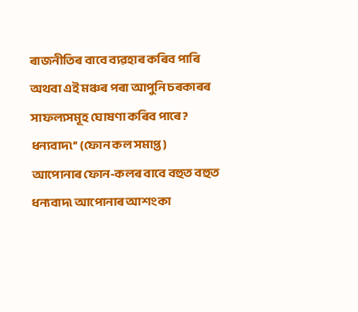ৰাজনীতিৰ বাবে ব্যৱহাৰ কৰিব পাৰি অথবা এই মঞ্চৰ পৰা আপুনি চৰকাৰৰ সাফল্যসমূহ ঘোষণা কৰিব পাৰে? ধন্যবাদ৷’’ (ফোন কল সমাপ্ত)
আপোনাৰ ফোন-কলৰ বাবে বহুত বহুত ধন্যবাদ৷ আপোনাৰ আশংকা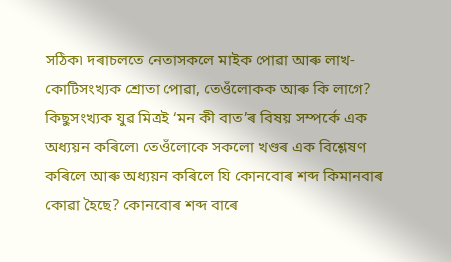সঠিক৷ দৰাচলতে নেতাসকলে মাইক পোৱা আৰু লাখ-কোটিসংখ্যক শ্ৰোতা পোৱা, তেওঁলোকক আৰু কি লাগে? কিছুসংখ্যক যুৱ মিত্ৰই ‘মন কী বাত’ৰ বিষয় সম্পৰ্কে এক অধ্যয়ন কৰিলে৷ তেওঁলোকে সকলো খণ্ডৰ এক বিশ্লেষণ কৰিলে আৰু অধ্যয়ন কৰিলে যি কোনবোৰ শব্দ কিমানবাৰ কোৱা হৈছে? কোনবোৰ শব্দ বাৰে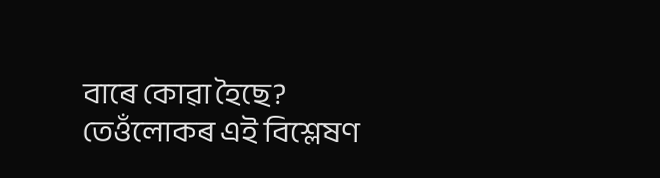বাৰে কোৱা হৈছে? তেওঁলোকৰ এই বিশ্লেষণ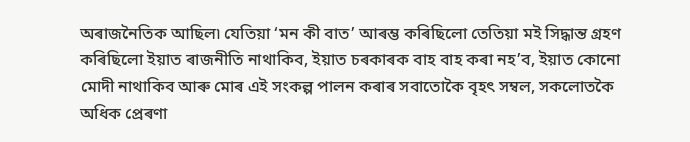অৰাজনৈতিক আছিল৷ যেতিয়া ‘মন কী বাত’ আৰম্ভ কৰিছিলো তেতিয়া মই সিদ্ধান্ত গ্ৰহণ কৰিছিলো ইয়াত ৰাজনীতি নাথাকিব, ইয়াত চৰকাৰক বাহ বাহ কৰা নহ’ব, ইয়াত কোনো মোদী নাথাকিব আৰু মোৰ এই সংকল্প পালন কৰাৰ সবাতোকৈ বৃহৎ সম্বল, সকলোতকৈ অধিক প্ৰেৰণা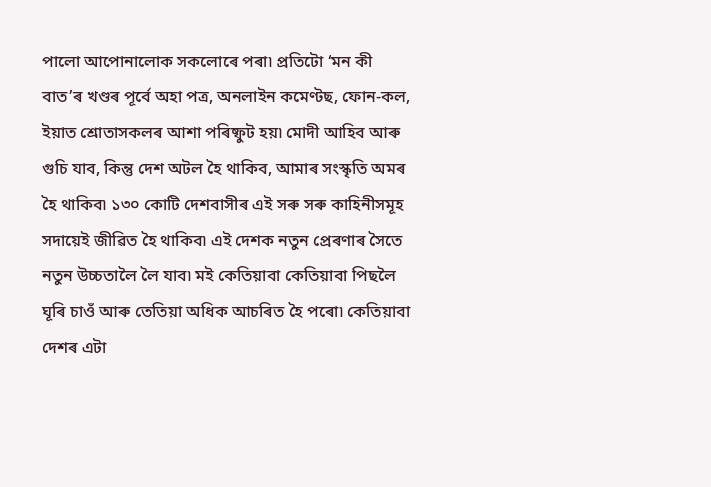পালো আপোনালোক সকলোৰে পৰা৷ প্ৰতিটো ‘মন কী বাত’ৰ খণ্ডৰ পূৰ্বে অহা পত্ৰ, অনলাইন কমেণ্টছ, ফোন-কল, ইয়াত শ্ৰোতাসকলৰ আশা পৰিষ্ফুট হয়৷ মোদী আহিব আৰু গুচি যাব, কিন্তু দেশ অটল হৈ থাকিব, আমাৰ সংস্কৃতি অমৰ হৈ থাকিব৷ ১৩০ কোটি দেশবাসীৰ এই সৰু সৰু কাহিনীসমূহ সদায়েই জীৱিত হৈ থাকিব৷ এই দেশক নতুন প্ৰেৰণাৰ সৈতে নতুন উচ্চতালৈ লৈ যাব৷ মই কেতিয়াবা কেতিয়াবা পিছলৈ ঘূৰি চাওঁ আৰু তেতিয়া অধিক আচৰিত হৈ পৰো৷ কেতিয়াবা দেশৰ এটা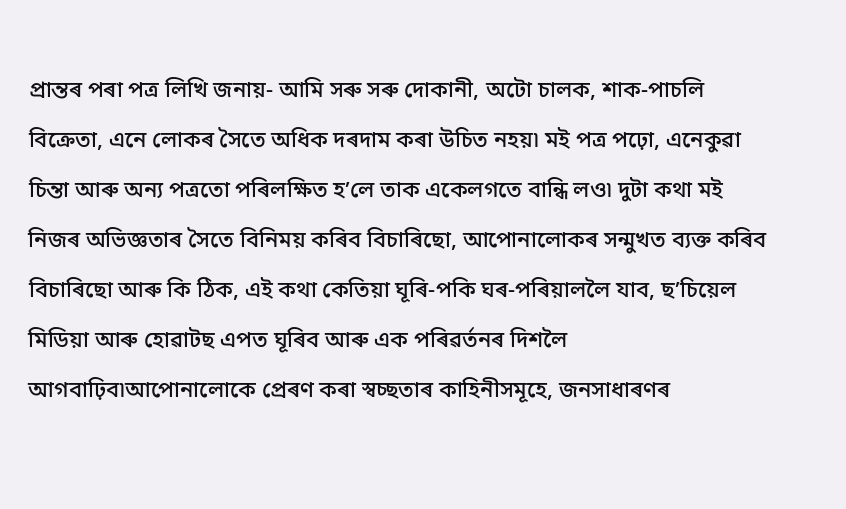প্ৰান্তৰ পৰা পত্ৰ লিখি জনায়- আমি সৰু সৰু দোকানী, অটো চালক, শাক-পাচলি বিক্ৰেতা, এনে লোকৰ সৈতে অধিক দৰদাম কৰা উচিত নহয়৷ মই পত্ৰ পঢ়ো, এনেকুৱা চিন্তা আৰু অন্য পত্ৰতো পৰিলক্ষিত হ’লে তাক একেলগতে বান্ধি লও৷ দুটা কথা মই নিজৰ অভিজ্ঞতাৰ সৈতে বিনিময় কৰিব বিচাৰিছো, আপোনালোকৰ সন্মুখত ব্যক্ত কৰিব বিচাৰিছো আৰু কি ঠিক, এই কথা কেতিয়া ঘূৰি-পকি ঘৰ-পৰিয়াললৈ যাব, ছ’চিয়েল মিডিয়া আৰু হোৱাটছ এপত ঘূৰিব আৰু এক পৰিৱৰ্তনৰ দিশলৈ আগবাঢ়িব৷আপোনালোকে প্ৰেৰণ কৰা স্বচ্ছতাৰ কাহিনীসমূহে, জনসাধাৰণৰ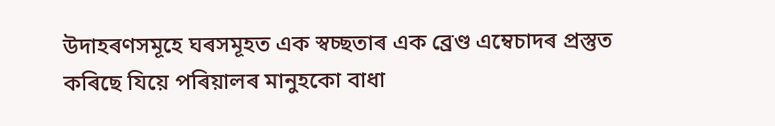উদাহৰণসমূহে ঘৰসমূহত এক স্বচ্ছতাৰ এক ব্ৰেণ্ড এম্বেচাদৰ প্ৰস্তুত কৰিছে যিয়ে পৰিয়ালৰ মানুহকো বাধা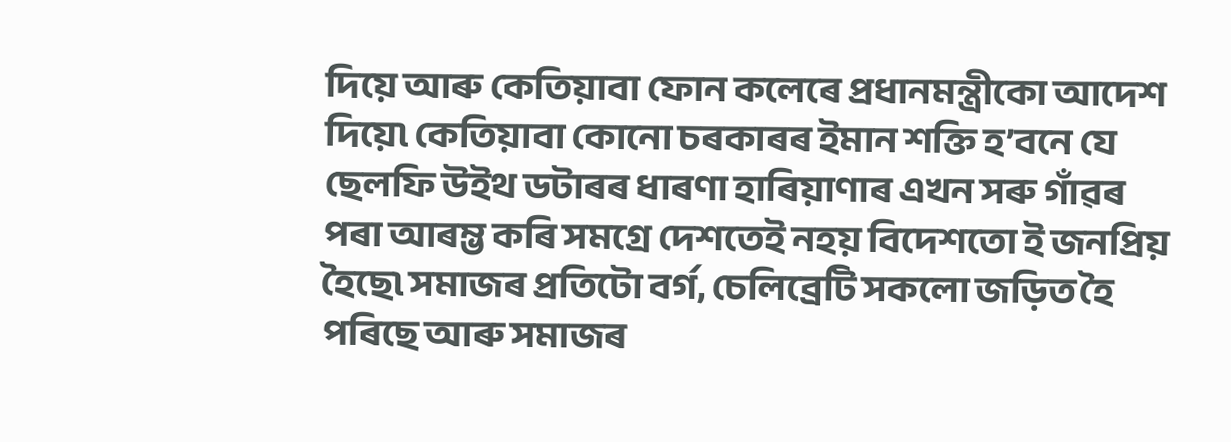দিয়ে আৰু কেতিয়াবা ফোন কলেৰে প্ৰধানমন্ত্ৰীকো আদেশ দিয়ে৷ কেতিয়াবা কোনো চৰকাৰৰ ইমান শক্তি হ’বনে যে ছেলফি উইথ ডটাৰৰ ধাৰণা হাৰিয়াণাৰ এখন সৰু গাঁৱৰ পৰা আৰম্ভ কৰি সমগ্ৰে দেশতেই নহয় বিদেশতো ই জনপ্ৰিয় হৈছে৷ সমাজৰ প্ৰতিটো বৰ্গ, চেলিব্ৰেটি সকলো জড়িত হৈ পৰিছে আৰু সমাজৰ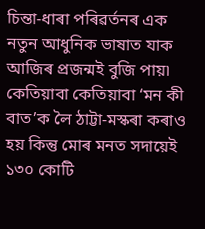চিন্তা-ধাৰা পৰিৱৰ্তনৰ এক নতুন আধুনিক ভাষাত যাক আজিৰ প্ৰজন্মই বুজি পায়৷ কেতিয়াবা কেতিয়াবা ‘মন কী বাত’ক লৈ ঠাট্টা-মস্কৰা কৰাও হয় কিন্তু মোৰ মনত সদায়েই ১৩০ কোটি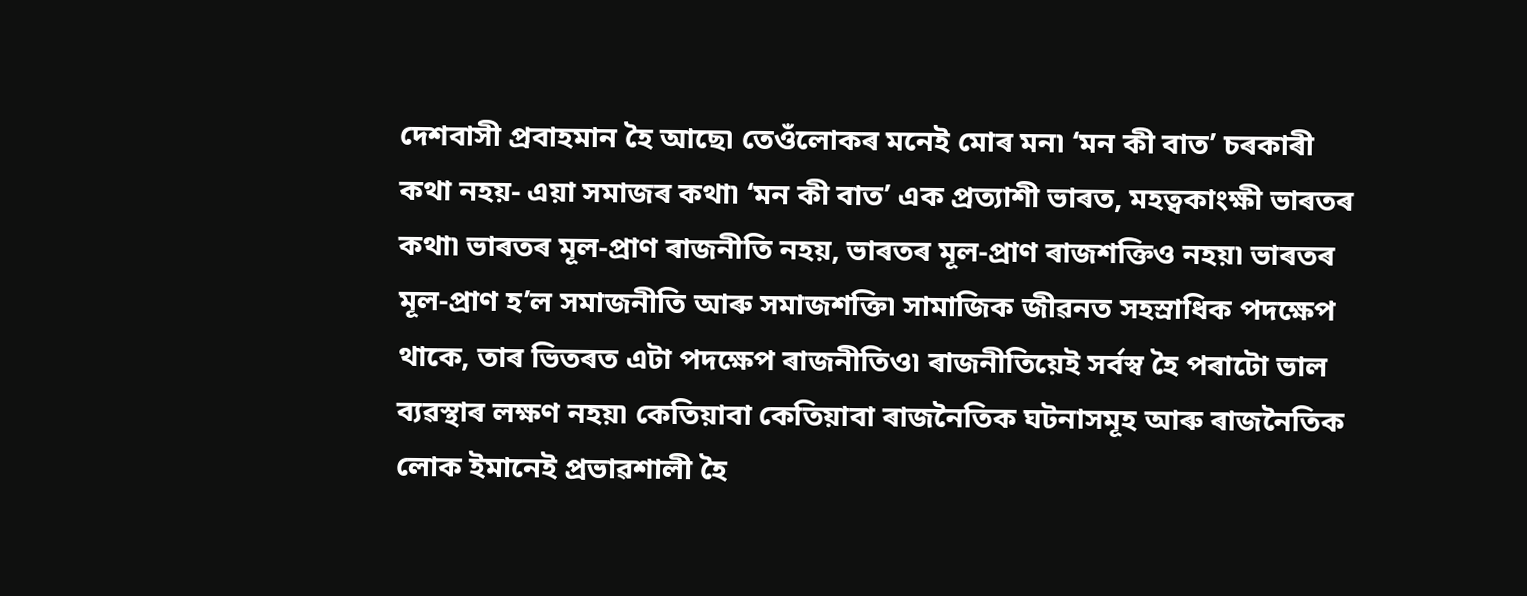দেশবাসী প্ৰবাহমান হৈ আছে৷ তেওঁলোকৰ মনেই মোৰ মন৷ ‘মন কী বাত’ চৰকাৰী কথা নহয়- এয়া সমাজৰ কথা৷ ‘মন কী বাত’ এক প্ৰত্যাশী ভাৰত, মহত্বকাংক্ষী ভাৰতৰ কথা৷ ভাৰতৰ মূল-প্ৰাণ ৰাজনীতি নহয়, ভাৰতৰ মূল-প্ৰাণ ৰাজশক্তিও নহয়৷ ভাৰতৰ মূল-প্ৰাণ হ’ল সমাজনীতি আৰু সমাজশক্তি৷ সামাজিক জীৱনত সহস্ৰাধিক পদক্ষেপ থাকে, তাৰ ভিতৰত এটা পদক্ষেপ ৰাজনীতিও৷ ৰাজনীতিয়েই সৰ্বস্ব হৈ পৰাটো ভাল ব্যৱস্থাৰ লক্ষণ নহয়৷ কেতিয়াবা কেতিয়াবা ৰাজনৈতিক ঘটনাসমূহ আৰু ৰাজনৈতিক লোক ইমানেই প্ৰভাৱশালী হৈ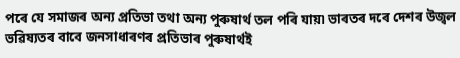পৰে যে সমাজৰ অন্য প্ৰতিভা তথা অন্য পুৰুষাৰ্থ তল পৰি যায়৷ ভাৰতৰ দৰে দেশৰ উজ্বল ভৱিষ্যতৰ বাবে জনসাধাৰণৰ প্ৰতিভাৰ পুৰুষাৰ্থই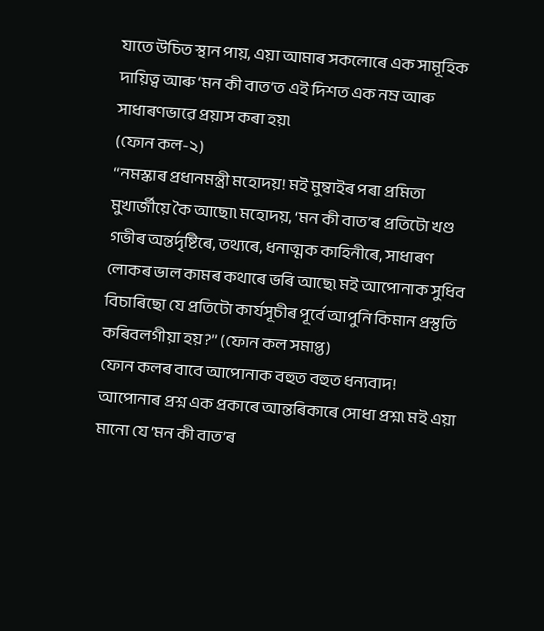যাতে উচিত স্থান পায়, এয়া আমাৰ সকলোৰে এক সামূহিক দায়িত্ব আৰু ‘মন কী বাত’ত এই দিশত এক নম্ৰ আৰু সাধাৰণভাৱে প্ৰয়াস কৰা হয়৷
(ফোন কল-২)
‘‘নমস্কাৰ প্ৰধানমন্ত্ৰী মহোদয়! মই মুম্বাইৰ পৰা প্ৰমিতা মুখাৰ্জীয়ে কৈ আছো৷ মহোদয়, ‘মন কী বাত’ৰ প্ৰতিটো খণ্ড গভীৰ অন্তৰ্দৃষ্টিৰে, তথ্যৰে, ধনাত্মক কাহিনীৰে, সাধাৰণ লোকৰ ভাল কামৰ কথাৰে ভৰি আছে৷ মই আপোনাক সুধিব বিচাৰিছো যে প্ৰতিটো কাৰ্যসূচীৰ পূৰ্বে আপুনি কিমান প্ৰস্তুতি কৰিবলগীয়া হয়?’’ (ফোন কল সমাপ্ত)
ফোন কলৰ বাবে আপোনাক বহুত বহুত ধন্যবাদ! আপোনাৰ প্ৰশ্ন এক প্ৰকাৰে আন্তৰিকাৰে সোধা প্ৰশ্ন৷ মই এয়া মানো যে ‘মন কী বাত’ৰ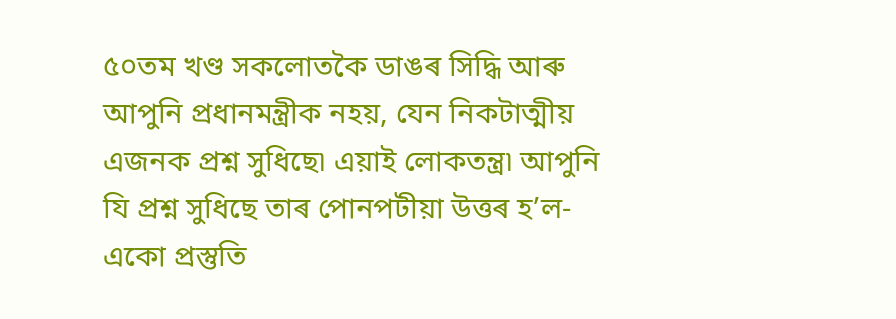৫০তম খণ্ড সকলোতকৈ ডাঙৰ সিদ্ধি আৰু আপুনি প্ৰধানমন্ত্ৰীক নহয়, যেন নিকটাত্মীয় এজনক প্ৰশ্ন সুধিছে৷ এয়াই লোকতন্ত্ৰ৷ আপুনি যি প্ৰশ্ন সুধিছে তাৰ পোনপটীয়া উত্তৰ হ’ল- একো প্ৰস্তুতি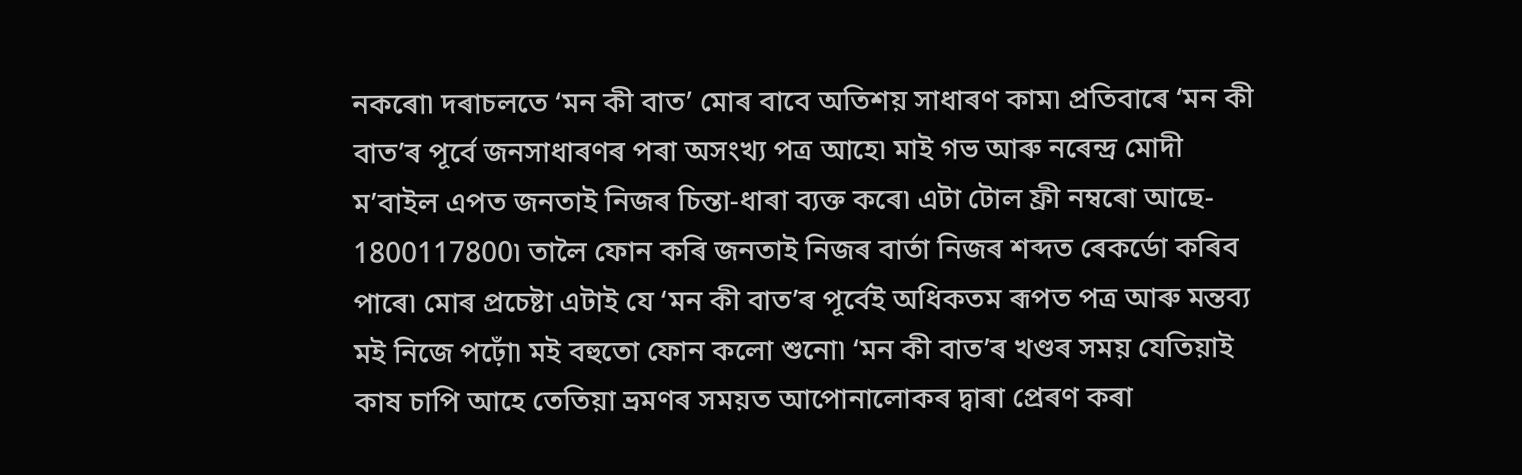নকৰো৷ দৰাচলতে ‘মন কী বাত’ মোৰ বাবে অতিশয় সাধাৰণ কাম৷ প্ৰতিবাৰে ‘মন কী বাত’ৰ পূৰ্বে জনসাধাৰণৰ পৰা অসংখ্য পত্ৰ আহে৷ মাই গভ আৰু নৰেন্দ্ৰ মোদী ম’বাইল এপত জনতাই নিজৰ চিন্তা-ধাৰা ব্যক্ত কৰে৷ এটা টোল ফ্ৰী নম্বৰো আছে- 1800117800৷ তালৈ ফোন কৰি জনতাই নিজৰ বাৰ্তা নিজৰ শব্দত ৰেকৰ্ডো কৰিব পাৰে৷ মোৰ প্ৰচেষ্টা এটাই যে ‘মন কী বাত’ৰ পূৰ্বেই অধিকতম ৰূপত পত্ৰ আৰু মন্তব্য মই নিজে পঢ়োঁ৷ মই বহুতো ফোন কলো শুনো৷ ‘মন কী বাত’ৰ খণ্ডৰ সময় যেতিয়াই কাষ চাপি আহে তেতিয়া ভ্ৰমণৰ সময়ত আপোনালোকৰ দ্বাৰা প্ৰেৰণ কৰা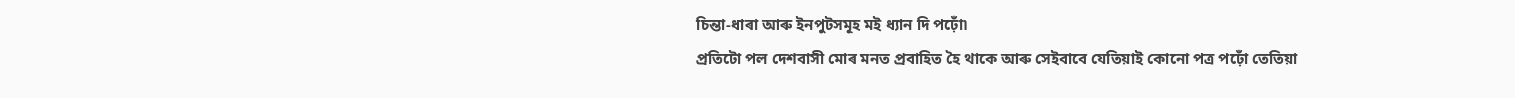চিন্তা-ধাৰা আৰু ইনপুটসমূহ মই ধ্যান দি পঢ়োঁ৷
প্ৰতিটো পল দেশবাসী মোৰ মনত প্ৰবাহিত হৈ থাকে আৰু সেইবাবে যেতিয়াই কোনো পত্ৰ পঢ়োঁ তেতিয়া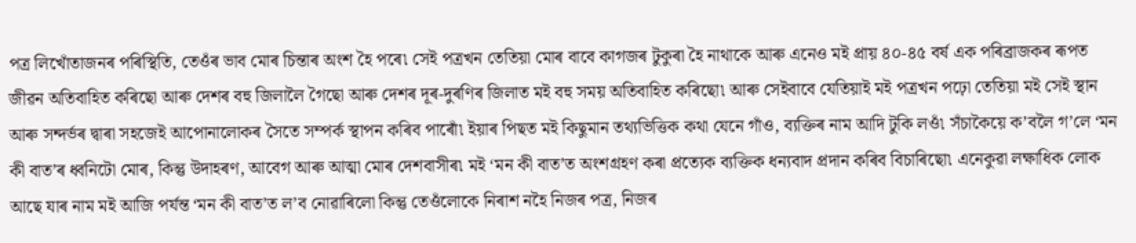পত্ৰ লিখোঁতাজনৰ পৰিস্থিতি, তেওঁৰ ভাব মোৰ চিন্তাৰ অংশ হৈ পৰে৷ সেই পত্ৰখন তেতিয়া মোৰ বাবে কাগজৰ টুকুৰা হৈ নাথাকে আৰু এনেও মই প্ৰায় ৪০-৪৫ বৰ্ষ এক পৰিব্ৰাজকৰ ৰূপত জীৱন অতিবাহিত কৰিছো আৰু দেশৰ বহু জিলালৈ গৈছো আৰু দেশৰ দূৰ-দুৰণিৰ জিলাত মই বহু সময় অতিবাহিত কৰিছো৷ আৰু সেইবাবে যেতিয়াই মই পত্ৰখন পঢ়ো তেতিয়া মই সেই স্থান আৰু সন্দৰ্ভৰ দ্বাৰা সহজেই আপোনালোকৰ সৈতে সম্পৰ্ক স্থাপন কৰিব পাৰোঁ৷ ইয়াৰ পিছত মই কিছুমান তথ্যভিত্তিক কথা যেনে গাঁও, ব্যক্তিৰ নাম আদি টুকি লওঁ৷ সঁচাকৈয়ে ক’বলৈ গ’লে ‘মন কী বাত’ৰ ধ্বনিটো মোৰ, কিন্তু উদাহৰণ, আবেগ আৰু আত্মা মোৰ দেশবাসীৰ৷ মই ‘মন কী বাত’ত অংশগ্ৰহণ কৰা প্ৰত্যেক ব্যক্তিক ধন্যবাদ প্ৰদান কৰিব বিচাৰিছো৷ এনেকুৱা লক্ষাধিক লোক আছে যাৰ নাম মই আজি পৰ্যন্ত ‘মন কী বাত’ত ল’ব নোৱাৰিলো কিন্তু তেওঁলোকে নিৰাশ নহৈ নিজৰ পত্ৰ, নিজৰ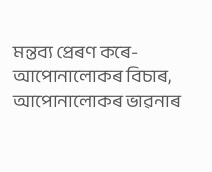মন্তব্য প্ৰেৰণ কৰে-আপোনালোকৰ বিচাৰ, আপোনালোকৰ ভাৱনাৰ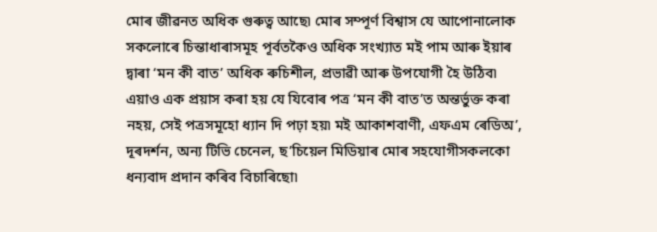মোৰ জীৱনত অধিক গুৰুত্ব আছে৷ মোৰ সম্পূৰ্ণ বিশ্বাস যে আপোনালোক সকলোৰে চিন্তাধাৰাসমূহ পূৰ্বতকৈও অধিক সংখ্যাত মই পাম আৰু ইয়াৰ দ্বাৰা ‘মন কী বাত’ অধিক ৰুচিশীল, প্ৰভাৱী আৰু উপযোগী হৈ উঠিব৷ এয়াও এক প্ৰয়াস কৰা হয় যে যিবোৰ পত্ৰ ‘মন কী বাত’ত অন্তৰ্ভুক্ত কৰা নহয়, সেই পত্ৰসমূহো ধ্যান দি পঢ়া হয়৷ মই আকাশবাণী, এফএম ৰেডিঅ’, দূৰদৰ্শন, অন্য টিভি চেনেল, ছ’চিয়েল মিডিয়াৰ মোৰ সহযোগীসকলকো ধন্যবাদ প্ৰদান কৰিব বিচাৰিছো৷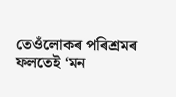তেওঁলোকৰ পৰিশ্ৰমৰ ফলতেই ‘মন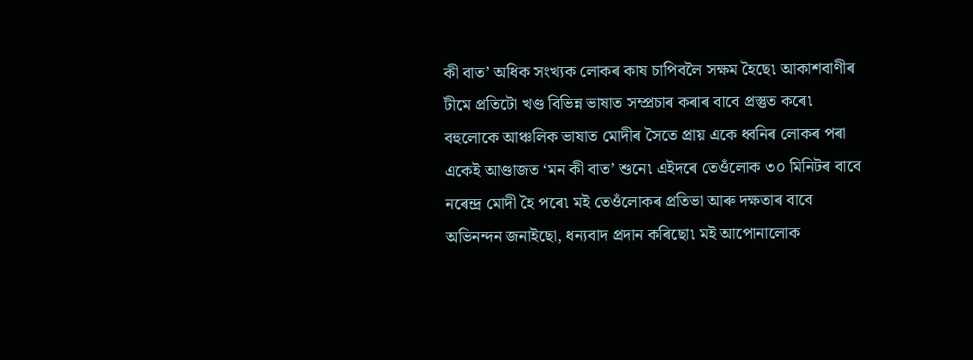কী বাত’ অধিক সংখ্যক লোকৰ কাষ চাপিবলৈ সক্ষম হৈছে৷ আকাশবাণীৰ টীমে প্ৰতিটো খণ্ড বিভিন্ন ভাষাত সম্প্ৰচাৰ কৰাৰ বাবে প্ৰস্তুত কৰে৷ বহুলোকে আঞ্চলিক ভাষাত মোদীৰ সৈতে প্ৰায় একে ধ্বনিৰ লোকৰ পৰা একেই আণ্ডাজত ‘মন কী বাত’ শুনে৷ এইদৰে তেওঁলোক ৩০ মিনিটৰ বাবে নৰেন্দ্ৰ মোদী হৈ পৰে৷ মই তেওঁলোকৰ প্ৰতিভা আৰু দক্ষতাৰ বাবে অভিনন্দন জনাইছো, ধন্যবাদ প্ৰদান কৰিছো৷ মই আপোনালোক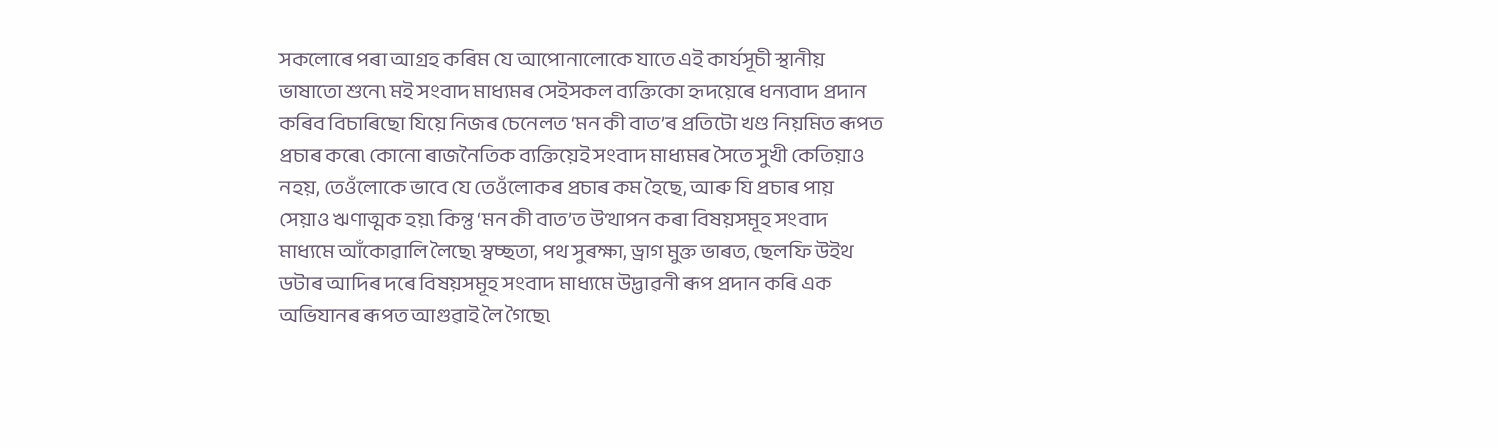সকলোৰে পৰা আগ্ৰহ কৰিম যে আপোনালোকে যাতে এই কাৰ্যসূচী স্থানীয় ভাষাতো শুনে৷ মই সংবাদ মাধ্যমৰ সেইসকল ব্যক্তিকো হৃদয়েৰে ধন্যবাদ প্ৰদান কৰিব বিচাৰিছো যিয়ে নিজৰ চেনেলত ‘মন কী বাত’ৰ প্ৰতিটো খণ্ড নিয়মিত ৰূপত প্ৰচাৰ কৰে৷ কোনো ৰাজনৈতিক ব্যক্তিয়েই সংবাদ মাধ্যমৰ সৈতে সুখী কেতিয়াও নহয়, তেওঁলোকে ভাবে যে তেওঁলোকৰ প্ৰচাৰ কম হৈছে, আৰু যি প্ৰচাৰ পায় সেয়াও ঋণাত্মক হয়৷ কিন্তু ‘মন কী বাত’ত উত্থাপন কৰা বিষয়সমূহ সংবাদ মাধ্যমে আঁকোৱালি লৈছে৷ স্বচ্ছতা, পথ সুৰক্ষা, ড্ৰাগ মুক্ত ভাৰত, ছেলফি উইথ ডটাৰ আদিৰ দৰে বিষয়সমূহ সংবাদ মাধ্যমে উদ্ভাৱনী ৰূপ প্ৰদান কৰি এক অভিযানৰ ৰূপত আগুৱাই লৈ গৈছে৷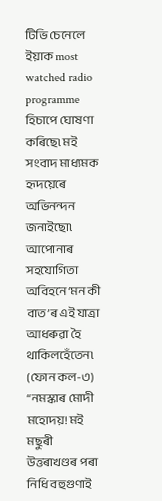টিভি চেনেলে ইয়াক most watched radio programme হিচাপে ঘোষণা কৰিছে৷ মই সংবাদ মাধ্যমক হৃদয়েৰে অভিনন্দন জনাইছো৷ আপোনাৰ সহযোগিতা অবিহনে ‘মন কী বাত’ৰ এই যাত্ৰা আধৰুৱা হৈ থাকিলহেঁতেন৷
(ফোন কল-৩)
‘‘নমস্কাৰ মোদী মহোদয়! মই মছুৰী উত্তৰাখণ্ডৰ পৰা নিধি বহুগুণাই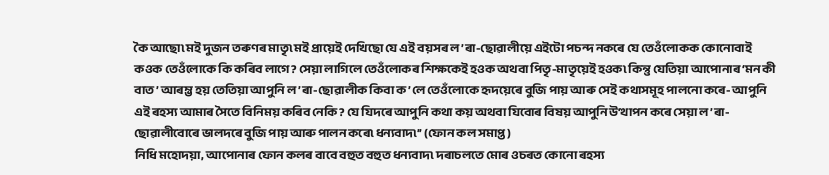কৈ আছো৷ মই দুজন তৰুণৰ মাতৃ৷ মই প্ৰায়েই দেখিছো যে এই বয়সৰ ল’ৰা-ছোৱালীয়ে এইটো পচন্দ নকৰে যে তেওঁলোকক কোনোবাই কওক তেওঁলোকে কি কৰিব লাগে? সেয়া লাগিলে তেওঁলোকৰ শিক্ষকেই হওক অথবা পিতৃ-মাতৃয়েই হওক৷ কিন্তু যেতিয়া আপোনাৰ ‘মন কী বাত’ আৰম্ভ হয় তেতিয়া আপুনি ল’ৰা-ছোৱালীক কিবা ক’লে তেওঁলোকে হৃদয়েৰে বুজি পায় আৰু সেই কথাসমূহ পালনো কৰে- আপুনি এই ৰহস্য আমাৰ সৈতে বিনিময় কৰিব নেকি? যে যিদৰে আপুনি কথা কয় অথবা যিবোৰ বিষয় আপুনি উত্থাপন কৰে সেয়া ল’ৰা-ছোৱালীবোৰে ভালদৰে বুজি পায় আৰু পালন কৰে৷ ধন্যবাদ৷’’ (ফোন কল সমাপ্ত)
নিধি মহোদয়া, আপোনাৰ ফোন কলৰ বাবে বহুত বহুত ধন্যবাদ৷ দৰাচলতে মোৰ ওচৰত কোনো ৰহস্য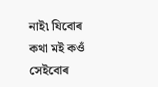নাই৷ যিবোৰ কথা মই কওঁ সেইবোৰ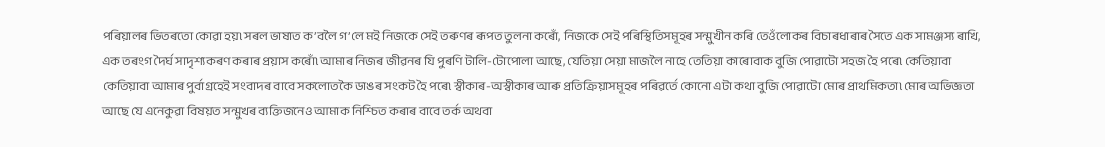পৰিয়ালৰ ভিতৰতো কোৱা হয়৷ সৰল ভাষাত ক’বলৈ গ’লে মই নিজকে সেই তৰুণৰ ৰূপত তুলনা কৰোঁ, নিজকে সেই পৰিস্থিতিসমূহৰ সন্মুখীন কৰি তেওঁলোকৰ বিচাৰধাৰাৰ সৈতে এক সামঞ্জস্য ৰাখি, এক তৰংগ দৈৰ্ঘ সাদৃশ্যকৰণ কৰাৰ প্ৰয়াস কৰোঁ৷ আমাৰ নিজৰ জীৱনৰ যি পুৰণি টালি-টোপোলা আছে, যেতিয়া সেয়া মাজলৈ নাহে তেতিয়া কাৰোবাক বুজি পোৱাটো সহজ হৈ পৰে৷ কেতিয়াবা কেতিয়াবা আমাৰ পুৰ্বাগ্ৰহেই সংবাদৰ বাবে সকলোতকৈ ডাঙৰ সংকট হৈ পৰে৷ স্বীকাৰ-অস্বীকাৰ আৰু প্ৰতিক্ৰিয়াসমূহৰ পৰিৱৰ্তে কোনো এটা কথা বুজি পোৱাটো মোৰ প্ৰাথমিকতা৷ মোৰ অভিজ্ঞতা আছে যে এনেকুৱা বিষয়ত সন্মুখৰ ব্যক্তিজনেও আমাক নিশ্চিত কৰাৰ বাবে তৰ্ক অথবা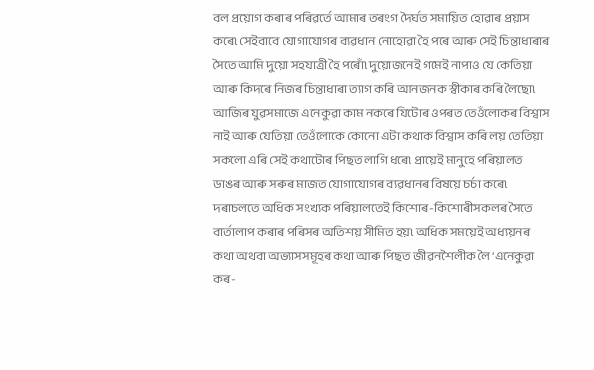বল প্ৰয়োগ কৰাৰ পৰিৱৰ্তে আমাৰ তৰংগ দৈৰ্ঘত সমায়িত হোৱাৰ প্ৰয়াস কৰে৷ সেইবাবে যোগাযোগৰ ব্যৱধান নোহোৱা হৈ পৰে আৰু সেই চিন্তাধাৰাৰ সৈতে আমি দুয়ো সহযাত্ৰী হৈ পৰোঁ৷ দুয়োজনেই গমেই নাপাও যে কেতিয়া আৰু কিদৰে নিজৰ চিন্তাধাৰা ত্যাগ কৰি আনজনক স্বীকাৰ কৰি লৈছো৷ আজিৰ যুৱসমাজে এনেকুৱা কাম নকৰে যিটোৰ ওপৰত তেওঁলোকৰ বিশ্বাস নাই আৰু যেতিয়া তেওঁলোকে কোনো এটা কথাক বিশ্বাস কৰি লয় তেতিয়া সকলো এৰি সেই কথাটোৰ পিছত লাগি ধৰে৷ প্ৰায়েই মানুহে পৰিয়ালত ডাঙৰ আৰু সৰুৰ মাজত যোগাযোগৰ ব্যৱধানৰ বিষয়ে চৰ্চা কৰে৷ দৰাচলতে অধিক সংখ্যক পৰিয়ালতেই কিশোৰ-কিশোৰীসকলৰ সৈতে বাৰ্তালাপ কৰাৰ পৰিসৰ অতিশয় সীমিত হয়৷ অধিক সময়েই অধ্যয়নৰ কথা অথবা অভ্যাসসমূহৰ কথা আৰু পিছত জীৱনশৈলীক লৈ ‘এনেকুৱা কৰ-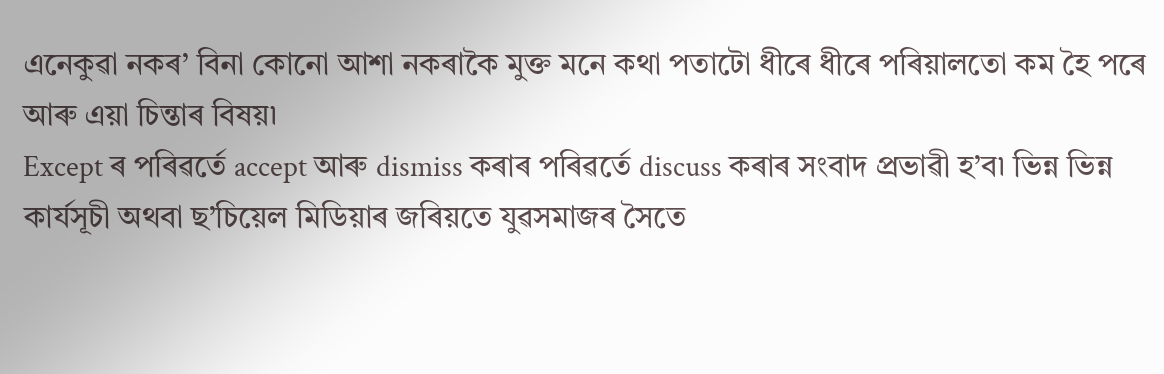এনেকুৱা নকৰ’ বিনা কোনো আশা নকৰাকৈ মুক্ত মনে কথা পতাটো ধীৰে ধীৰে পৰিয়ালতো কম হৈ পৰে আৰু এয়া চিন্তাৰ বিষয়৷
Except ৰ পৰিৱৰ্তে accept আৰু dismiss কৰাৰ পৰিৱৰ্তে discuss কৰাৰ সংবাদ প্ৰভাৱী হ’ব৷ ভিন্ন ভিন্ন কাৰ্যসূচী অথবা ছ’চিয়েল মিডিয়াৰ জৰিয়তে যুৱসমাজৰ সৈতে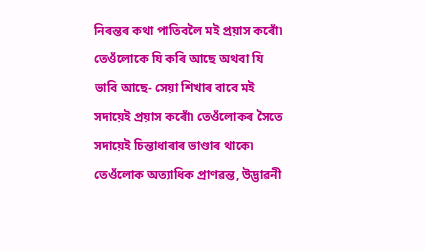নিৰন্তৰ কথা পাতিবলৈ মই প্ৰয়াস কৰোঁ৷ তেওঁলোকে যি কৰি আছে অথবা যি ভাবি আছে- সেয়া শিখাৰ বাবে মই সদায়েই প্ৰয়াস কৰোঁ৷ তেওঁলোকৰ সৈতে সদায়েই চিন্তাধাৰাৰ ভাণ্ডাৰ থাকে৷ তেওঁলোক অত্যাধিক প্ৰাণৱন্ত, উদ্ভাৱনী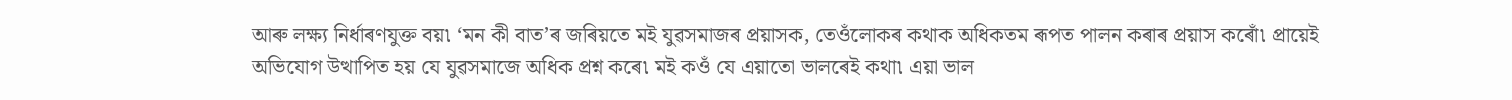আৰু লক্ষ্য নিৰ্ধাৰণযুক্ত বয়৷ ‘মন কী বাত’ৰ জৰিয়তে মই যুৱসমাজৰ প্ৰয়াসক, তেওঁলোকৰ কথাক অধিকতম ৰূপত পালন কৰাৰ প্ৰয়াস কৰোঁ৷ প্ৰায়েই অভিযোগ উত্থাপিত হয় যে যুৱসমাজে অধিক প্ৰশ্ন কৰে৷ মই কওঁ যে এয়াতো ভালৰেই কথা৷ এয়া ভাল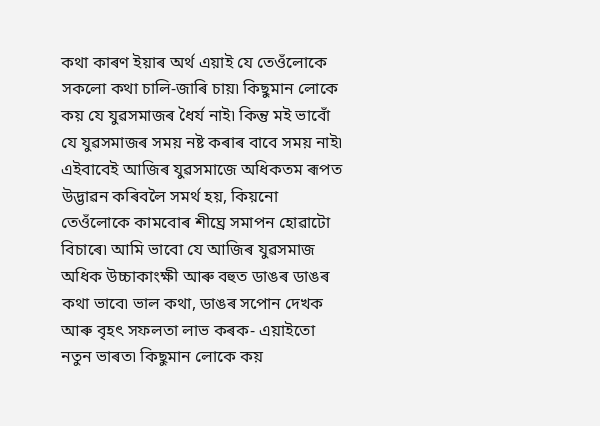কথা কাৰণ ইয়াৰ অৰ্থ এয়াই যে তেওঁলোকে সকলো কথা চালি-জাৰি চায়৷ কিছুমান লোকে কয় যে যুৱসমাজৰ ধৈৰ্য নাই৷ কিন্তু মই ভাবোঁ যে যুৱসমাজৰ সময় নষ্ট কৰাৰ বাবে সময় নাই৷ এইবাবেই আজিৰ যুৱসমাজে অধিকতম ৰূপত উদ্ভাৱন কৰিবলৈ সমৰ্থ হয়, কিয়নো তেওঁলোকে কামবোৰ শীঘ্ৰে সমাপন হোৱাটো বিচাৰে৷ আমি ভাবো যে আজিৰ যুৱসমাজ অধিক উচ্চাকাংক্ষী আৰু বহুত ডাঙৰ ডাঙৰ কথা ভাবে৷ ভাল কথা, ডাঙৰ সপোন দেখক আৰু বৃহৎ সফলতা লাভ কৰক- এয়াইতো নতুন ভাৰত৷ কিছুমান লোকে কয়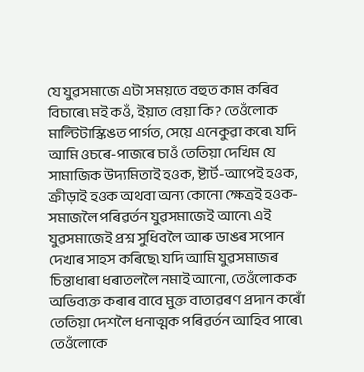যে যুৱসমাজে এটা সময়তে বহুত কাম কৰিব বিচাৰে৷ মই কওঁ, ইয়াত বেয়া কি? তেওঁলোক মাল্টিটাস্কিঙত পাৰ্গত, সেয়ে এনেকুৱা কৰে৷ যদি আমি ওচৰে-পাজৰে চাওঁ তেতিয়া দেখিম যে সামাজিক উদ্যমিতাই হওক, ষ্টাৰ্ট-আপেই হওক, ক্ৰীড়াই হওক অথবা অন্য কোনো ক্ষেত্ৰই হওক-সমাজলৈ পৰিৱৰ্তন যুৱসমাজেই আনে৷ এই যুৱসমাজেই প্ৰশ্ন সুধিবলৈ আৰু ডাঙৰ সপোন দেখাৰ সাহস কৰিছে৷ যদি আমি যুৱসমাজৰ চিন্তাধাৰা ধৰাতললৈ নমাই আনো, তেওঁলোকক অভিব্যক্ত কৰাৰ বাবে মুক্ত বাতাৱৰণ প্ৰদান কৰোঁ তেতিয়া দেশলৈ ধনাত্মক পৰিৱৰ্তন আহিব পাৰে৷ তেওঁলোকে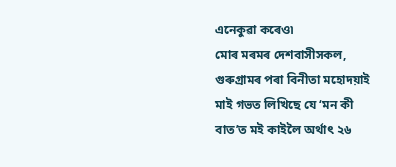এনেকুৱা কৰেও৷
মোৰ মৰমৰ দেশবাসীসকল, গুৰুগ্ৰামৰ পৰা বিনীতা মহোদয়াই মাই গভত লিখিছে যে ‘মন কী বাত’ত মই কাইলৈ অৰ্থাৎ ২৬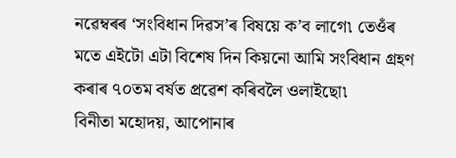নৱেম্বৰৰ ‘সংবিধান দিৱস’ৰ বিষয়ে ক’ব লাগে৷ তেওঁৰ মতে এইটো এটা বিশেষ দিন কিয়নো আমি সংবিধান গ্ৰহণ কৰাৰ ৭০তম বৰ্ষত প্ৰৱেশ কৰিবলৈ ওলাইছো৷
বিনীতা মহোদয়, আপোনাৰ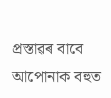প্ৰস্তাৱৰ বাবে আপোনাক বহুত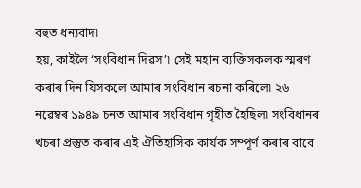বহুত ধন্যবাদ৷
হয়, কাইলৈ ‘সংবিধান দিৱস’৷ সেই মহান ব্যক্তিসকলক স্মৰণ কৰাৰ দিন যিসকলে আমাৰ সংবিধান ৰচনা কৰিলে৷ ২৬ নৱেম্বৰ ১৯৪৯ চনত আমাৰ সংবিধান গৃহীত হৈছিল৷ সংবিধানৰ খচৰা প্ৰস্তুত কৰাৰ এই ঐতিহাসিক কাৰ্যক সম্পূৰ্ণ কৰাৰ বাবে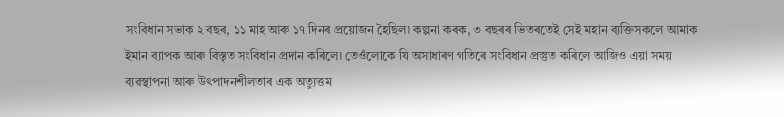সংবিধান সভাক ২ বছৰ, ১১ মাহ আৰু ১৭ দিনৰ প্ৰয়োজন হৈছিল৷ কল্পনা কৰক, ৩ বছৰৰ ভিতৰতেই সেই মহান ব্যক্তিসকলে আমাক ইমান ব্যাপক আৰু বিস্তৃত সংবিধান প্ৰদান কৰিলে৷ তেওঁলোকে যি অসাধাৰণ গতিৰে সংবিধান প্ৰস্তুত কৰিলে আজিও এয়া সময় ব্যৱস্থাপনা আৰু উৎপাদনশীলতাৰ এক অত্যুত্তম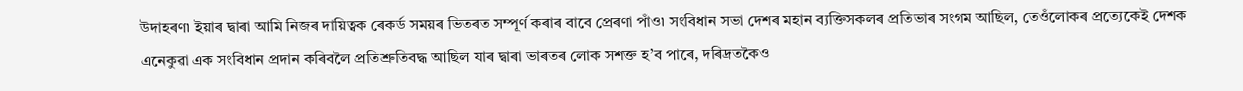উদাহৰণ৷ ইয়াৰ দ্বাৰা আমি নিজৰ দায়িত্বক ৰেকৰ্ড সময়ৰ ভিতৰত সম্পূৰ্ণ কৰাৰ বাবে প্ৰেৰণা পাঁও৷ সংবিধান সভা দেশৰ মহান ব্যক্তিসকলৰ প্ৰতিভাৰ সংগম আছিল, তেওঁলোকৰ প্ৰত্যেকেই দেশক এনেকুৱা এক সংবিধান প্ৰদান কৰিবলৈ প্ৰতিশ্ৰুতিবদ্ধ আছিল যাৰ দ্বাৰা ভাৰতৰ লোক সশক্ত হ’ব পাৰে, দৰিদ্ৰতকৈও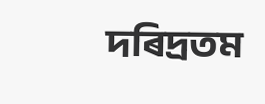দৰিদ্ৰতম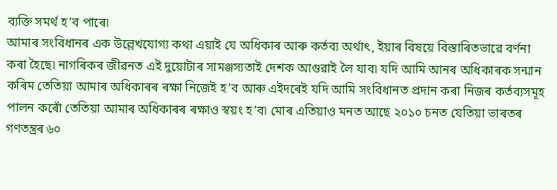ব্যক্তি সমৰ্থ হ’ব পাৰে৷
আমাৰ সংবিধানৰ এক উল্লেখযোগ্য কথা এয়াই যে অধিকাৰ আৰু কৰ্তব্য অৰ্থাৎ, ইয়াৰ বিষয়ে বিস্তাৰিতভাৱে বৰ্ণনা কৰা হৈছে৷ নাগৰিকৰ জীৱনত এই দুয়োটাৰ সামঞ্জস্যতাই দেশক আগুৱাই লৈ যাব৷ যদি আমি আনৰ অধিকাৰক সন্মান কৰিম তেতিয়া আমাৰ অধিকাৰৰ ৰক্ষা নিজেই হ’ব আৰু এইদৰেই যদি আমি সংবিধানত প্ৰদান কৰা নিজৰ কৰ্তব্যসমূহ পালন কৰোঁ তেতিয়া আমাৰ অধিকাৰৰ ৰক্ষাও স্বয়ং হ’ব৷ মোৰ এতিয়াও মনত আছে ২০১০ চনত যেতিয়া ভাৰতৰ গণতন্ত্ৰৰ ৬০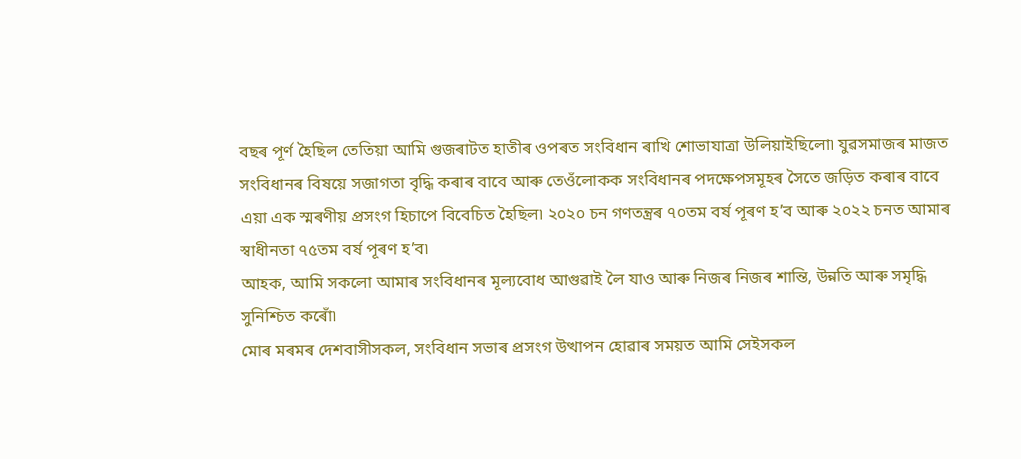বছৰ পূৰ্ণ হৈছিল তেতিয়া আমি গুজৰাটত হাতীৰ ওপৰত সংবিধান ৰাখি শোভাযাত্ৰা উলিয়াইছিলো৷ যুৱসমাজৰ মাজত সংবিধানৰ বিষয়ে সজাগতা বৃদ্ধি কৰাৰ বাবে আৰু তেওঁলোকক সংবিধানৰ পদক্ষেপসমূহৰ সৈতে জড়িত কৰাৰ বাবে এয়া এক স্মৰণীয় প্ৰসংগ হিচাপে বিবেচিত হৈছিল৷ ২০২০ চন গণতন্ত্ৰৰ ৭০তম বৰ্ষ পূৰণ হ’ব আৰু ২০২২ চনত আমাৰ স্বাধীনতা ৭৫তম বৰ্ষ পূৰণ হ’ব৷
আহক, আমি সকলো আমাৰ সংবিধানৰ মূল্যবোধ আগুৱাই লৈ যাও আৰু নিজৰ নিজৰ শান্তি, উন্নতি আৰু সমৃদ্ধি সুনিশ্চিত কৰোঁ৷
মোৰ মৰমৰ দেশবাসীসকল, সংবিধান সভাৰ প্ৰসংগ উত্থাপন হোৱাৰ সময়ত আমি সেইসকল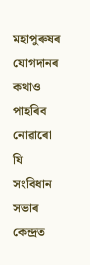মহাপুৰুষৰ যোগদানৰ কথাও পাহৰিব নোৱাৰো যি সংবিধান সভাৰ কেন্দ্ৰত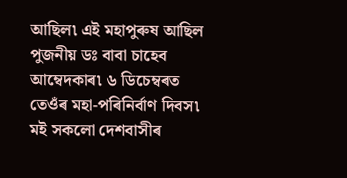আছিল৷ এই মহাপুৰুষ আছিল পুজনীয় ডঃ বাবা চাহেব আম্বেদকাৰ৷ ৬ ডিচেম্বৰত তেওঁৰ মহা-পৰিনিৰ্বাণ দিবস৷ মই সকলো দেশবাসীৰ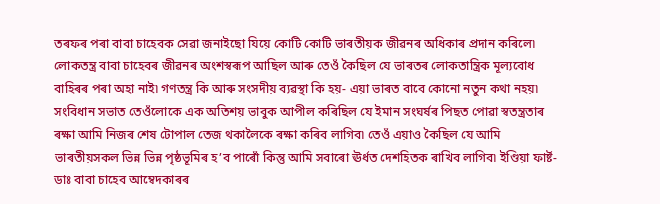তৰফৰ পৰা বাবা চাহেবক সেৱা জনাইছো যিয়ে কোটি কোটি ভাৰতীয়ক জীৱনৰ অধিকাৰ প্ৰদান কৰিলে৷ লোকতন্ত্ৰ বাবা চাহেবৰ জীৱনৰ অংশস্বৰূপ আছিল আৰু তেওঁ কৈছিল যে ভাৰতৰ লোকতান্ত্ৰিক মূল্যবোধ বাহিৰৰ পৰা অহা নাই৷ গণতন্ত্ৰ কি আৰু সংসদীয় ব্যৱস্থা কি হয়- এয়া ভাৰত বাবে কোনো নতুন কথা নহয়৷ সংবিধান সভাত তেওঁলোকে এক অতিশয় ভাবুক আপীল কৰিছিল যে ইমান সংঘৰ্ষৰ পিছত পোৱা স্বতন্ত্ৰতাৰ ৰক্ষা আমি নিজৰ শেষ টোপাল তেজ থকালৈকে ৰক্ষা কৰিব লাগিব৷ তেওঁ এয়াও কৈছিল যে আমি ভাৰতীয়সকল ভিন্ন ভিন্ন পৃষ্ঠভূমিৰ হ’ব পাৰোঁ কিন্তু আমি সবাৰো ঊৰ্ধত দেশহিতক ৰাখিব লাগিব৷ ইণ্ডিয়া ফাৰ্ষ্ট- ডাঃ বাবা চাহেব আম্বেদকাৰৰ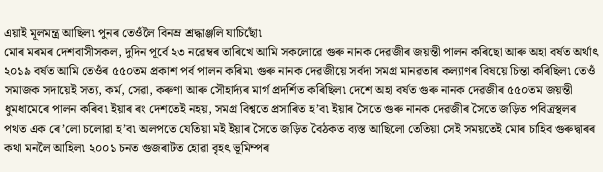এয়াই মূলমন্ত্ৰ আছিল৷ পুনৰ তেওঁলৈ বিনম্ৰ শ্ৰদ্ধাঞ্জলি যাচিছোঁ৷
মোৰ মৰমৰ দেশবাসীসকল, দুদিন পূৰ্বে ২৩ নৱেম্বৰ তাৰিখে আমি সকলোৱে গুৰু নানক দেৱজীৰ জয়ন্তী পালন কৰিছো আৰু অহা বৰ্ষত অৰ্থাৎ ২০১৯ বৰ্ষত আমি তেওঁৰ ৫৫০তম প্ৰকাশ পৰ্ব পালন কৰিম৷ গুৰু নানক দেৱজীয়ে সৰ্বদা সমগ্ৰ মানৱতাৰ কল্যাণৰ বিষয়ে চিন্তা কৰিছিল৷ তেওঁ সমাজক সদায়েই সত্য, কৰ্ম, সেৱা, কৰুণা আৰু সৌহাৰ্দ্যৰ মাৰ্গ প্ৰদৰ্শিত কৰিছিল৷ দেশে অহা বৰ্ষত গুৰু নানক দেৱজীৰ ৫৫০তম জয়ন্তী ধুমধামেৰে পালন কৰিব৷ ইয়াৰ ৰং দেশতেই নহয়, সমগ্ৰ বিশ্বতে প্ৰসাৰিত হ’ব৷ ইয়াৰ সৈতে গুৰু নানক দেৱজীৰ সৈতে জড়িত পবিত্ৰস্থলৰ পথত এক ৰে’লো চলোৱা হ’ব৷ অলপতে যেতিয়া মই ইয়াৰ সৈতে জড়িত বৈঠকত ব্যস্ত আছিলো তেতিয়া সেই সময়তেই মোৰ চাহিব গুৰুদ্বাৰৰ কথা মনলৈ আহিল৷ ২০০১ চনত গুজৰাটত হোৱা বৃহৎ ভূমিম্পৰ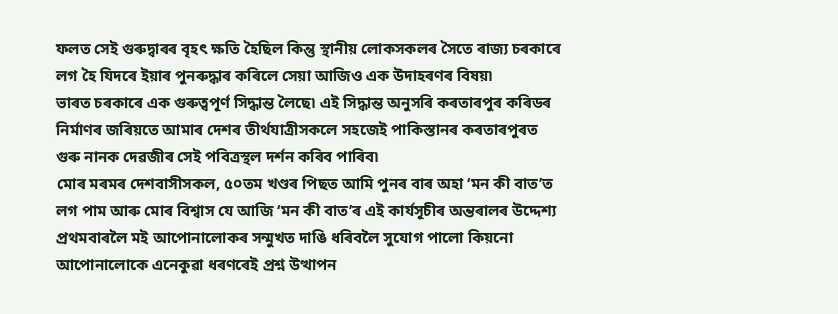ফলত সেই গুৰুদ্বাৰৰ বৃহৎ ক্ষতি হৈছিল কিন্তু স্থানীয় লোকসকলৰ সৈতে ৰাজ্য চৰকাৰে লগ হৈ যিদৰে ইয়াৰ পুনৰুদ্ধাৰ কৰিলে সেয়া আজিও এক উদাহৰণৰ বিষয়৷
ভাৰত চৰকাৰে এক গুৰুত্বপূৰ্ণ সিদ্ধান্ত লৈছে৷ এই সিদ্ধান্ত অনুসৰি কৰতাৰপুৰ কৰিডৰ নিৰ্মাণৰ জৰিয়তে আমাৰ দেশৰ তীৰ্থযাত্ৰীসকলে সহজেই পাকিস্তানৰ কৰতাৰপুৰত গুৰু নানক দেৱজীৰ সেই পবিত্ৰস্থল দৰ্শন কৰিব পাৰিব৷
মোৰ মৰমৰ দেশবাসীসকল, ৫০তম খণ্ডৰ পিছত আমি পুনৰ বাৰ অহা ‘মন কী বাত’ত লগ পাম আৰু মোৰ বিশ্বাস যে আজি ‘মন কী বাত’ৰ এই কাৰ্যসূচীৰ অন্তৰালৰ উদ্দেশ্য প্ৰথমবাৰলৈ মই আপোনালোকৰ সন্মুখত দাঙি ধৰিবলৈ সুযোগ পালো কিয়নো আপোনালোকে এনেকুৱা ধৰণৰেই প্ৰশ্ন উত্থাপন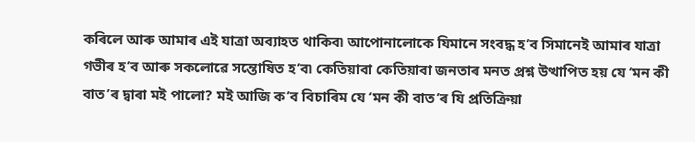কৰিলে আৰু আমাৰ এই যাত্ৰা অব্যাহত থাকিব৷ আপোনালোকে যিমানে সংবদ্ধ হ’ব সিমানেই আমাৰ যাত্ৰা গভীৰ হ’ব আৰু সকলোৱে সন্তোষিত হ’ব৷ কেতিয়াবা কেতিয়াবা জনতাৰ মনত প্ৰশ্ন উত্থাপিত হয় যে ‘মন কী বাত’ৰ দ্বাৰা মই পালো? মই আজি ক’ব বিচাৰিম যে ‘মন কী বাত’ৰ যি প্ৰতিক্ৰিয়া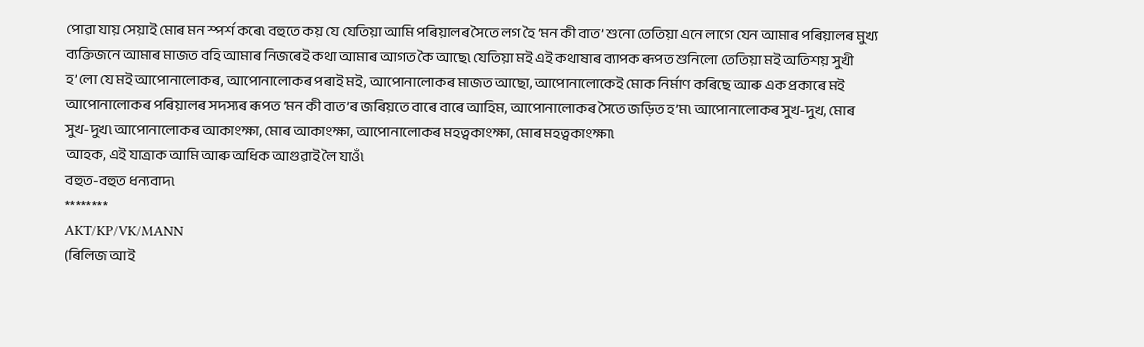পোৱা যায় সেয়াই মোৰ মন স্পৰ্শ কৰে৷ বহুতে কয় যে যেতিয়া আমি পৰিয়ালৰ সৈতে লগ হৈ ‘মন কী বাত’ শুনো তেতিয়া এনে লাগে যেন আমাৰ পৰিয়ালৰ মুখ্য ব্যক্তিজনে আমাৰ মাজত বহি আমাৰ নিজৰেই কথা আমাৰ আগত কৈ আছে৷ যেতিয়া মই এই কথাষাৰ ব্যাপক ৰূপত শুনিলো তেতিয়া মই অতিশয় সুখী হ’লো যে মই আপোনালোকৰ, আপোনালোকৰ পৰাই মই, আপোনালোকৰ মাজত আছো, আপোনালোকেই মোক নিৰ্মাণ কৰিছে আৰু এক প্ৰকাৰে মই আপোনালোকৰ পৰিয়ালৰ সদস্যৰ ৰূপত ‘মন কী বাত’ৰ জৰিয়তে বাৰে বাৰে আহিম, আপোনালোকৰ সৈতে জড়িত হ’ম৷ আপোনালোকৰ সুখ-দুখ, মোৰ সুখ-দুখ৷ আপোনালোকৰ আকাংক্ষা, মোৰ আকাংক্ষা, আপোনালোকৰ মহত্বকাংক্ষা, মোৰ মহত্বকাংক্ষা৷
আহক, এই যাত্ৰাক আমি আৰু অধিক আগুৱাই লৈ যাওঁ৷
বহুত-বহুত ধন্যবাদ৷
********
AKT/KP/VK/MANN
(ৰিলিজ আই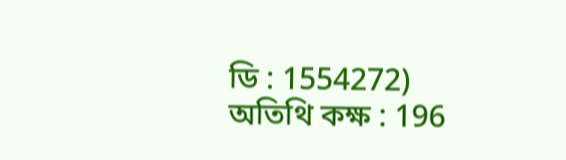ডি : 1554272)
অতিথি কক্ষ : 196